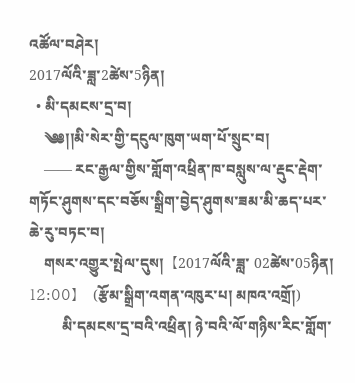འཚོལ་བཤེར།
2017ལོའི་ཟླ་2ཚེས་5ཉིན།
  • མི་དམངས་དྲ་བ།
    ༄༅།།མི་སེར་གྱི་དངུལ་ཁུག་ཡག་པོ་སྲུང་བ།
    —— རང་རྒྱལ་གྱིས་གློག་འཕྲིན་ཁ་བསླུས་ལ་རྡུང་རྡེག་གཏོང་ཤུགས་དང་བཅོས་སྒྲིག་བྱེད་ཤུགས་ཟམ་མི་ཆད་པར་ཆེ་རུ་བཏང་བ།
    གསར་འགྱུར་སྤེལ་དུས།  【2017ལོའི་ཟླ་ 02ཚེས་05ཉིན། 12:00】   (རྩོམ་སྒྲིག་འགན་འཁུར་པ། མཁའ་འགྲོ།)
         མི་དམངས་དྲ་བའི་འཕྲིན། ཉེ་བའི་ལོ་གཉིས་རིང་གློག་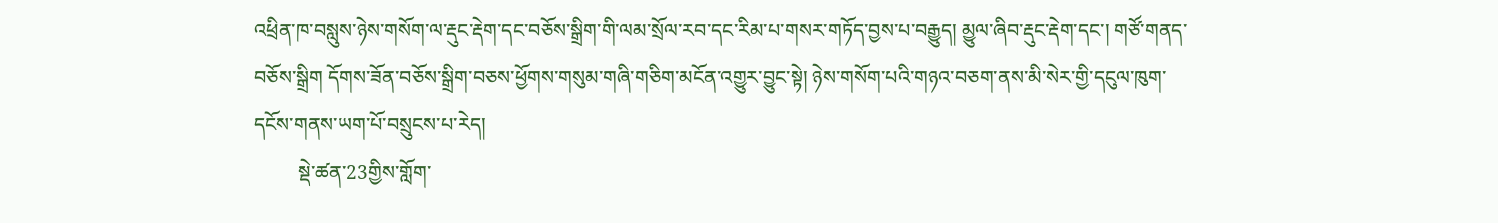འཕྲིན་ཁ་བསླུས་ཉེས་གསོག་ལ་རྡུང་རྡེག་དང་བཅོས་སྒྲིག་གི་ལམ་སྲོལ་རབ་དང་རིམ་པ་གསར་གཏོད་བྱས་པ་བརྒྱུད། མྱུལ་ཞིབ་རྡུང་རྡེག་དང་། གཙོ་གནད་བཅོས་སྒྲིག དོགས་ཟོན་བཅོས་སྒྲིག་བཅས་ཕྱོགས་གསུམ་གཞི་གཅིག་མངོན་འགྱུར་བྱུང་སྟེ། ཉེས་གསོག་པའི་གཉའ་བཅག་ནས་མི་སེར་གྱི་དངུལ་ཁུག་དངོས་གནས་ཡག་པོ་བསྲུངས་པ་རེད།
         སྡེ་ཚན་23གྱིས་གློག་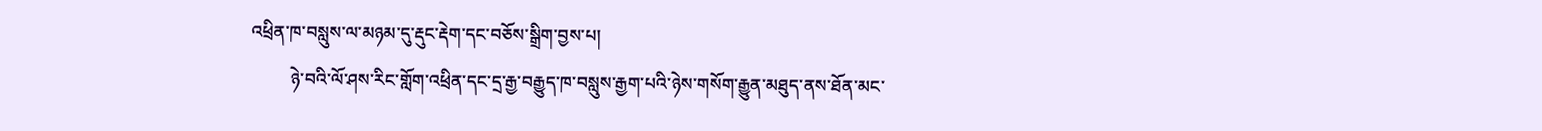འཕྲིན་ཁ་བསླུས་ལ་མཉམ་དུ་རྡུང་རྡེག་དང་བཅོས་སྒྲིག་བྱས་པ།
         ཉེ་བའི་ལོ་ཤས་རིང་གློག་འཕྲིན་དང་དྲ་རྒྱ་བརྒྱུད་ཁ་བསླུས་རྒྱག་པའི་ཉེས་གསོག་རྒྱུན་མཐུད་ནས་ཐོན་མང་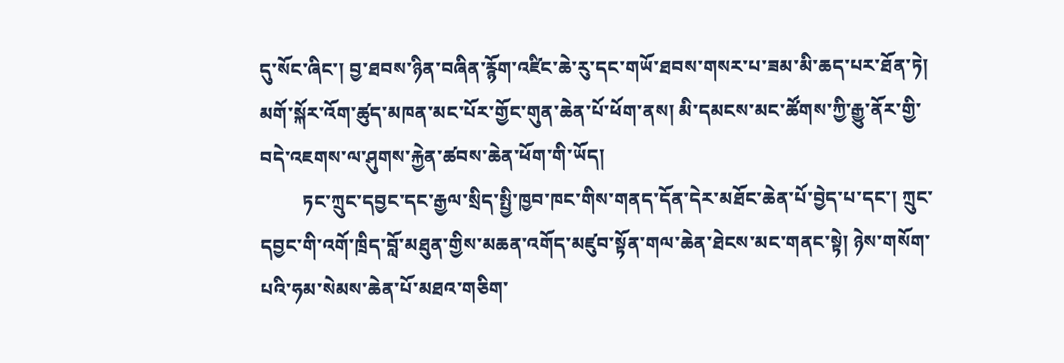དུ་སོང་ཞིང་། བྱ་ཐབས་ཉིན་བཞིན་རྙོག་འཛིང་ཆེ་རུ་དང་གཡོ་ཐབས་གསར་པ་ཟམ་མི་ཆད་པར་ཐོན་ཏེ། མགོ་སྐོར་འོག་ཚུད་མཁན་མང་པོར་གྱོང་གུན་ཆེན་པོ་ཕོག་ནས། མི་དམངས་མང་ཚོགས་ཀྱི་རྒྱུ་ནོར་གྱི་བདེ་འཇགས་ལ་ཤུགས་རྐྱེན་ཚབས་ཆེན་ཕོག་གི་ཡོད།
         ཏང་ཀྲུང་དབྱང་དང་རྒྱལ་སྲིད་སྤྱི་ཁྱབ་ཁང་གིས་གནད་དོན་དེར་མཐོང་ཆེན་པོ་བྱེད་པ་དང་། ཀྲུང་དབྱང་གི་འགོ་ཁྲིད་བློ་མཐུན་གྱིས་མཆན་འགོད་མཛུབ་སྟོན་གལ་ཆེན་ཐེངས་མང་གནང་སྟེ། ཉེས་གསོག་པའི་ཧམ་སེམས་ཆེན་པོ་མཐའ་གཅིག་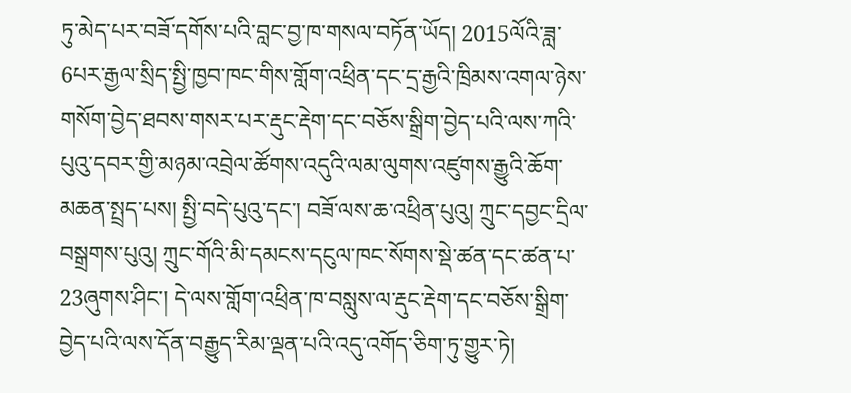ཏུ་མེད་པར་བཟོ་དགོས་པའི་བླང་བྱ་ཁ་གསལ་བཏོན་ཡོད། 2015ལོའི་ཟླ་6པར་རྒྱལ་སྲིད་སྤྱི་ཁྱབ་ཁང་གིས་གློག་འཕྲིན་དང་དྲ་རྒྱའི་ཁྲིམས་འགལ་ཉེས་གསོག་བྱེད་ཐབས་གསར་པར་རྡུང་རྡེག་དང་བཅོས་སྒྲིག་བྱེད་པའི་ལས་ཀའི་པུའུ་དབར་གྱི་མཉམ་འབྲེལ་ཚོགས་འདུའི་ལམ་ལུགས་འཛུགས་རྒྱུའི་ཆོག་མཆན་སྤྲད་པས། སྤྱི་བདེ་པུའུ་དང་། བཟོ་ལས་ཆ་འཕྲིན་པུའུ། ཀྲུང་དབྱང་དྲིལ་བསྒྲགས་པུའུ། ཀྲུང་གོའི་མི་དམངས་དངུལ་ཁང་སོགས་སྡེ་ཚན་དང་ཚན་པ་23ཞུགས་ཤིང་། དེ་ལས་གློག་འཕྲིན་ཁ་བསླུས་ལ་རྡུང་རྡེག་དང་བཅོས་སྒྲིག་བྱེད་པའི་ལས་དོན་བརྒྱུད་རིམ་ལྡན་པའི་འདུ་འགོད་ཅིག་ཏུ་གྱུར་ཏེ།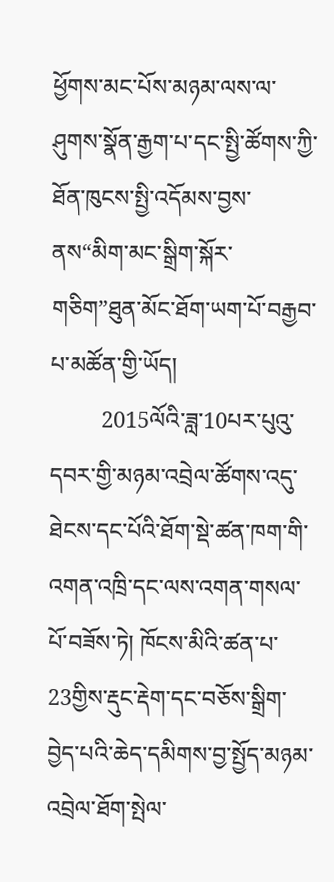ཕྱོགས་མང་པོས་མཉམ་ལས་ལ་ཤུགས་སྣོན་རྒྱག་པ་དང་སྤྱི་ཚོགས་ཀྱི་ཐོན་ཁུངས་སྤྱི་འདོམས་བྱས་ནས“མིག་མང་སྒྲིག་སྐོར་གཅིག”ཐུན་མོང་ཐོག་ཡག་པོ་བརྒྱབ་པ་མཚོན་གྱི་ཡོད།
         2015ལོའི་ཟླ་10པར་པུའུ་དབར་གྱི་མཉམ་འབྲེལ་ཚོགས་འདུ་ཐེངས་དང་པོའི་ཐོག་སྡེ་ཚན་ཁག་གི་འགན་འཁྲི་དང་ལས་འགན་གསལ་པོ་བཟོས་ཏེ། ཁོངས་མིའི་ཚན་པ་23གྱིས་རྡུང་རྡེག་དང་བཅོས་སྒྲིག་བྱེད་པའི་ཆེད་དམིགས་བྱ་སྤྱོད་མཉམ་འབྲེལ་ཐོག་སྤེལ་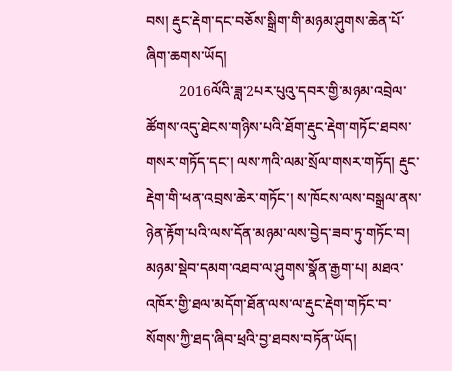བས། རྡུང་རྡེག་དང་བཅོས་སྒྲིག་གི་མཉམ་ཤུགས་ཆེན་པོ་ཞིག་ཆགས་ཡོད།
         2016ལོའི་ཟླ་2པར་པུའུ་དབར་གྱི་མཉམ་འབྲེལ་ཚོགས་འདུ་ཐེངས་གཉིས་པའི་ཐོག་རྡུང་རྡེག་གཏོང་ཐབས་གསར་གཏོད་དང་། ལས་ཀའི་ལམ་སྲོལ་གསར་གཏོད། རྡུང་རྡེག་གི་ཕན་འབྲས་ཆེར་གཏོང་། ས་ཁོངས་ལས་བསྒྲལ་ནས་ཉེན་རྟོག་པའི་ལས་དོན་མཉམ་ལས་བྱེད་ཟབ་ཏུ་གཏོང་བ། མཉམ་སྡེབ་དམག་འཐབ་ལ་ཤུགས་སྣོན་རྒྱག་པ། མཐའ་འཁོར་གྱི་ཐལ་མདོག་ཐོན་ལས་ལ་རྡུང་རྡེག་གཏོང་བ་སོགས་ཀྱི་ཐད་ཞིབ་ཕྲའི་བྱ་ཐབས་བཏོན་ཡོད།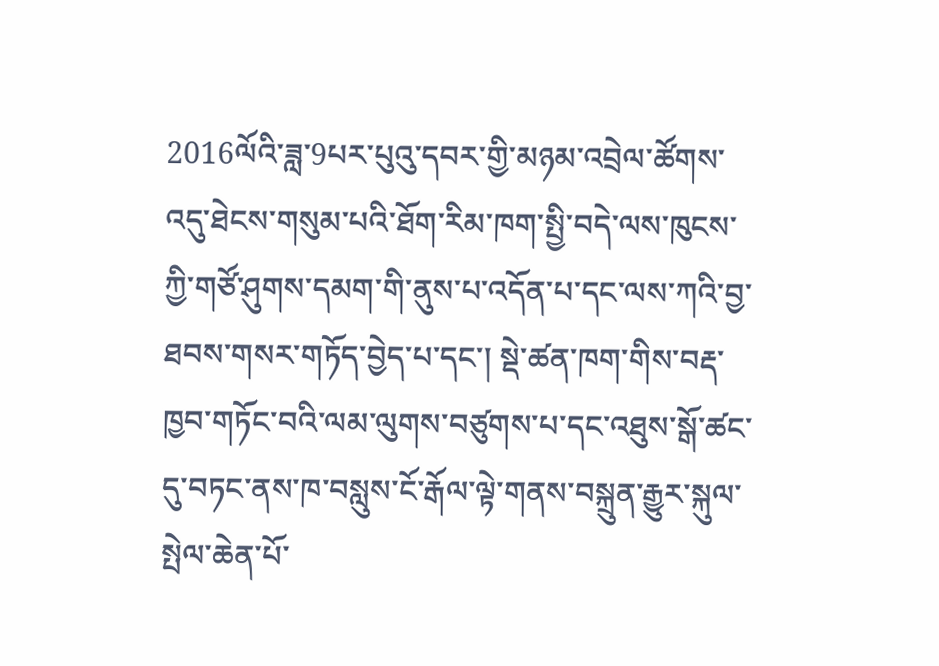2016ལོའི་ཟླ་9པར་པུའུ་དབར་གྱི་མཉམ་འབྲེལ་ཚོགས་འདུ་ཐེངས་གསུམ་པའི་ཐོག་རིམ་ཁག་སྤྱི་བདེ་ལས་ཁུངས་ཀྱི་གཙོ་ཤུགས་དམག་གི་ནུས་པ་འདོན་པ་དང་ལས་ཀའི་བྱ་ཐབས་གསར་གཏོད་བྱེད་པ་དང་། སྡེ་ཚན་ཁག་གིས་བརྡ་ཁྱབ་གཏོང་བའི་ལམ་ལུགས་བཙུགས་པ་དང་འཐུས་སྒོ་ཚང་དུ་བཏང་ནས་ཁ་བསླུས་ངོ་རྒོལ་ལྟེ་གནས་བསྐྲུན་རྒྱུར་སྐུལ་སྤེལ་ཆེན་པོ་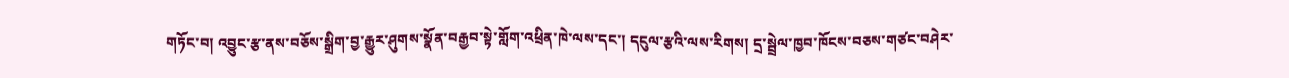གཏོང་བ། འབྱུང་རྩ་ནས་བཅོས་སྒྲིག་བྱ་རྒྱུར་ཤུགས་སྣོན་བརྒྱབ་སྟེ་གློག་འཕྲིན་ཁེ་ལས་དང་། དངུལ་རྩའི་ལས་རིགས། དྲ་སྦྲེལ་ཁྱབ་ཁོངས་བཅས་གཙང་བཤེར་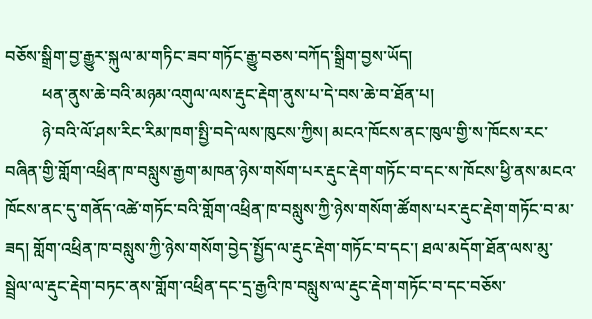བཅོས་སྒྲིག་བྱ་རྒྱུར་སྐུལ་མ་གཏིང་ཟབ་གཏོང་རྒྱུ་བཅས་བཀོད་སྒྲིག་བྱས་ཡོད།
         ཕན་ནུས་ཆེ་བའི་མཉམ་འགུལ་ལས་རྡུང་རྡེག་ནུས་པ་དེ་བས་ཆེ་བ་ཐོན་པ།
         ཉེ་བའི་ལོ་ཤས་རིང་རིམ་ཁག་སྤྱི་བདེ་ལས་ཁུངས་ཀྱིས། མངའ་ཁོངས་ནང་ཁུལ་གྱི་ས་ཁོངས་རང་བཞིན་གྱི་གློག་འཕྲིན་ཁ་བསླུས་རྒྱག་མཁན་ཉེས་གསོག་པར་རྡུང་རྡེག་གཏོང་བ་དང་ས་ཁོངས་ཕྱི་ནས་མངའ་ཁོངས་ནང་དུ་གནོད་འཚེ་གཏོང་བའི་གློག་འཕྲིན་ཁ་བསླུས་ཀྱི་ཉེས་གསོག་ཚོགས་པར་རྡུང་རྡེག་གཏོང་བ་མ་ཟད། གློག་འཕྲིན་ཁ་བསླུས་ཀྱི་ཉེས་གསོག་བྱེད་སྤྱོད་ལ་རྡུང་རྡེག་གཏོང་བ་དང་། ཐལ་མདོག་ཐོན་ལས་མུ་སྦྲེལ་ལ་རྡུང་རྡེག་བཏང་ནས་གློག་འཕྲིན་དང་དྲ་རྒྱའི་ཁ་བསླུས་ལ་རྡུང་རྡེག་གཏོང་བ་དང་བཅོས་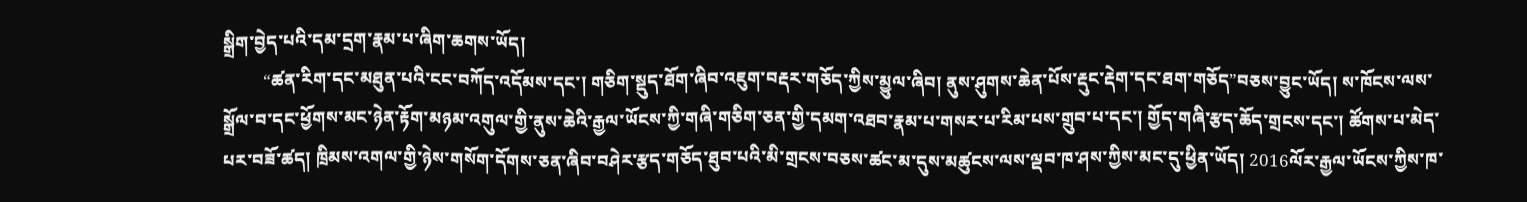སྒྲིག་བྱེད་པའི་དམ་དྲག་རྣམ་པ་ཞིག་ཆགས་ཡོད།
         “ཚན་རིག་དང་མཐུན་པའི་ངང་བཀོད་འདོམས་དང་། གཅིག་སྡུད་ཐོག་ཞིབ་འཇུག་བརྡར་གཅོད་ཀྱིས་མྱུལ་ཞིབ། ནུས་ཤུགས་ཆེན་པོས་རྡུང་རྡེག་དང་ཐག་གཅོད”བཅས་བྱུང་ཡོད། ས་ཁོངས་ལས་སྒྲོལ་བ་དང་ཕྱོགས་མང་ཉེན་རྟོག་མཉམ་འགུལ་གྱི་ནུས་ཆེའི་རྒྱལ་ཡོངས་ཀྱི་གཞི་གཅིག་ཅན་གྱི་དམག་འཐབ་རྣམ་པ་གསར་པ་རིམ་པས་གྲུབ་པ་དང་། གྱོད་གཞི་རྩད་ཆོད་གྲངས་དང་། ཚོགས་པ་མེད་པར་བཟོ་ཚད། ཁྲིམས་འགལ་གྱི་ཉེས་གསོག་དོགས་ཅན་ཞིབ་བཤེར་རྩད་གཅོད་ཐུབ་པའི་མི་གྲངས་བཅས་ཚང་མ་དུས་མཚུངས་ལས་ལྡབ་ཁ་ཤས་ཀྱིས་མང་དུ་ཕྱིན་ཡོད། 2016ལོར་རྒྱལ་ཡོངས་ཀྱིས་ཁ་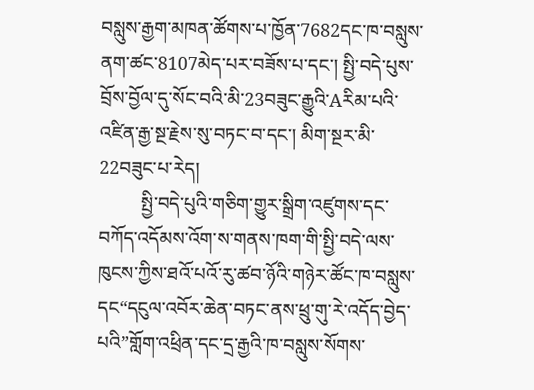བསླུས་རྒྱག་མཁན་ཚོགས་པ་ཁྱོན་7682དང་ཁ་བསླུས་ནག་ཚང་8107མེད་པར་བཟོས་པ་དང་། སྤྱི་བདེ་པུས་བྲོས་བྱོལ་དུ་སོང་བའི་མི་23བཟུང་རྒྱུའི་Aརིམ་པའི་འཛིན་རྒྱ་སྔ་རྗེས་སུ་བཏང་བ་དང་། མིག་སྔར་མི་22བཟུང་པ་རེད།
         སྤྱི་བདེ་པུའི་གཅིག་གྱུར་སྒྲིག་འཛུགས་དང་བཀོད་འདོམས་འོག་ས་གནས་ཁག་གི་སྤྱི་བདེ་ལས་ཁུངས་ཀྱིས་ཐའོ་པའོ་རུ་ཚབ་ཉོའི་གཉེར་ཚོང་ཁ་བསླུས་དང“དངུལ་འབོར་ཆེན་བཏང་ནས་ཕྲུ་གུ་རེ་འདོད་བྱེད་པའི”གློག་འཕྲིན་དང་དྲ་རྒྱའི་ཁ་བསླུས་སོགས་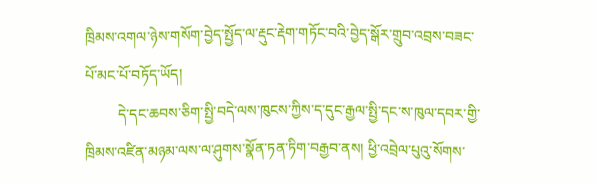ཁྲིམས་འགལ་ཉེས་གསོག་བྱེད་སྤྱོད་ལ་རྡུང་རྡེག་གཏོང་བའི་བྱེད་སྒོར་གྲུབ་འབྲས་བཟང་པོ་མང་པོ་བཏོད་ཡོད།
         དེ་དང་ཆབས་ཅིག་སྤྱི་བདེ་ལས་ཁུངས་ཀྱིས་ད་དུང་རྒྱལ་སྤྱི་དང་ས་ཁུལ་དབར་གྱི་ཁྲིམས་འཛིན་མཉམ་ལས་ལ་ཤུགས་སྣོན་ཏན་ཏིག་བརྒྱབ་ནས། ཕྱི་འབྲེལ་པུའུ་སོགས་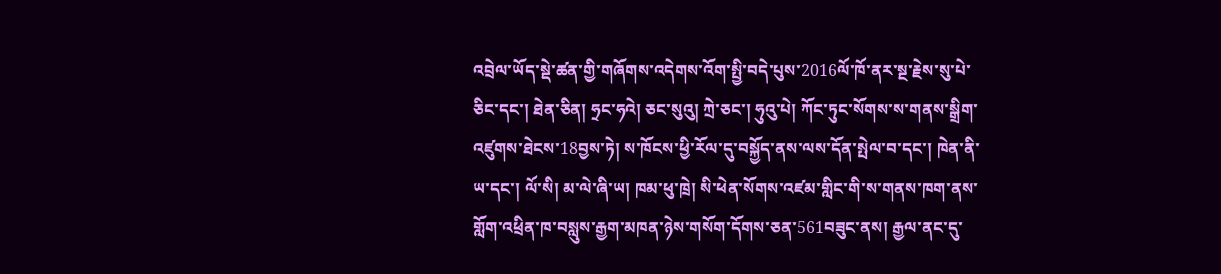འབྲེལ་ཡོད་སྡེ་ཚན་གྱི་གཞོགས་འདེགས་འོག་སྤྱི་བདེ་པུས་2016ལོ་ཁོ་ནར་སྔ་རྗེས་སུ་པེ་ཅིང་དང་། ཐེན་ཅིན། ཧྲང་ཧའེ། ཅང་སུའུ། ཀྲེ་ཅང་། ཧུའུ་པེ། ཀོང་ཏུང་སོགས་ས་གནས་སྒྲིག་འཛུགས་ཐེངས་18བྱས་ཏེ། ས་ཁོངས་ཕྱི་རོལ་དུ་བསྐྱོད་ནས་ལས་དོན་སྤེལ་བ་དང་། ཁེན་ནི་ཡ་དང་། ལོ་སི། མ་ལེ་ཞི་ཡ། ཁམ་ཕུ་ཁྲེ། སི་ཕེན་སོགས་འཛམ་གླིང་གི་ས་གནས་ཁག་ནས་གློག་འཕྲིན་ཁ་བསླུས་རྒྱག་མཁན་ཉེས་གསོག་དོགས་ཅན་561བཟུང་ནས། རྒྱལ་ནང་དུ་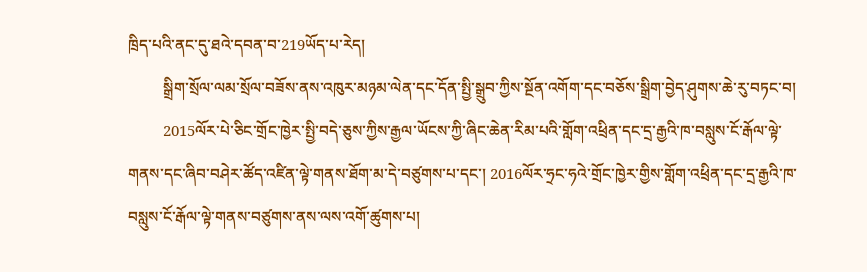ཁྲིད་པའི་ནང་དུ་ཐའེ་དབན་བ་219ཡོད་པ་རེད།
         སྒྲིག་སྲོལ་ལམ་སྲོལ་བཟོས་ནས་འཁུར་མཉམ་ལེན་དང་དོན་སྤྱི་སྒྲུབ་ཀྱིས་སྔོན་འགོག་དང་བཅོས་སྒྲིག་བྱེད་ཤུགས་ཆེ་རུ་བཏང་བ།
         2015ལོར་པེ་ཅིང་གྲོང་ཁྱེར་སྤྱི་བདེ་ཅུས་ཀྱིས་རྒྱལ་ཡོངས་ཀྱི་ཞིང་ཆེན་རིམ་པའི་གློག་འཕྲིན་དང་དྲ་རྒྱའི་ཁ་བསླུས་ངོ་རྒོལ་ལྟེ་གནས་དང་ཞིབ་བཤེར་ཚོད་འཛིན་ལྟེ་གནས་ཐོག་མ་དེ་བཙུགས་པ་དང་། 2016ལོར་ཧྲང་ཧའེ་གྲོང་ཁྱེར་གྱིས་གློག་འཕྲིན་དང་དྲ་རྒྱའི་ཁ་བསླུས་ངོ་རྒོལ་ལྟེ་གནས་བཙུགས་ནས་ལས་འགོ་ཚུགས་པ།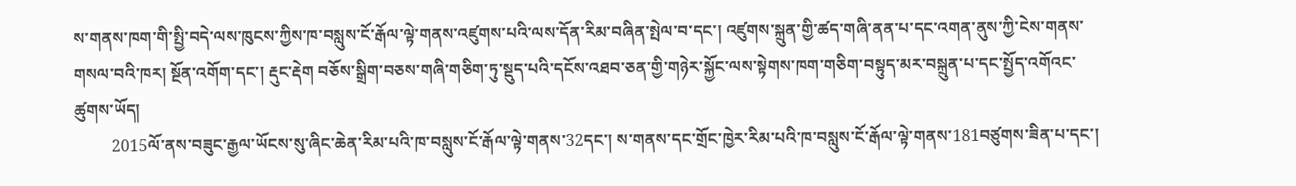ས་གནས་ཁག་གི་སྤྱི་བདེ་ལས་ཁུངས་ཀྱིས་ཁ་བསླུས་ངོ་རྒོལ་ལྟེ་གནས་འཛུགས་པའི་ལས་དོན་རིམ་བཞིན་སྤེལ་བ་དང་། འཛུགས་སྐྲུན་གྱི་ཚད་གཞི་ནན་པ་དང་འགན་ནུས་ཀྱི་ངེས་གནས་གསལ་བའི་ཁར། སྔོན་འགོག་དང་། རྡུང་རྡེག བཅོས་སྒྲིག་བཅས་གཞི་གཅིག་ཏུ་སྡུད་པའི་དངོས་འཐབ་ཅན་གྱི་གཉེར་སྐྱོང་ལས་སྟེགས་ཁག་གཅིག་བསྟུད་མར་བསྐྲུན་པ་དང་སྤྱོད་འགོའང་ཚུགས་ཡོད།
         2015ལོ་ནས་བཟུང་རྒྱལ་ཡོངས་སུ་ཞིང་ཆེན་རིམ་པའི་ཁ་བསླུས་ངོ་རྒོལ་ལྟེ་གནས་32དང་། ས་གནས་དང་གྲོང་ཁྱེར་རིམ་པའི་ཁ་བསླུས་ངོ་རྒོལ་ལྟེ་གནས་181བཙུགས་ཟིན་པ་དང་།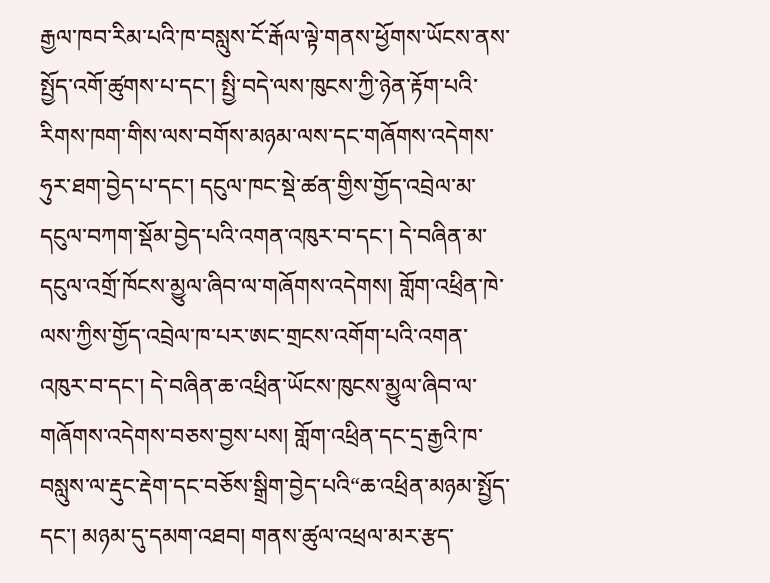རྒྱལ་ཁབ་རིམ་པའི་ཁ་བསླུས་ངོ་རྒོལ་ལྟེ་གནས་ཕྱོགས་ཡོངས་ནས་སྤྱོད་འགོ་ཚུགས་པ་དང་། སྤྱི་བདེ་ལས་ཁུངས་ཀྱི་ཉེན་རྟོག་པའི་རིགས་ཁག་གིས་ལས་བགོས་མཉམ་ལས་དང་གཞོགས་འདེགས་ཧུར་ཐག་བྱེད་པ་དང་། དངུལ་ཁང་སྡེ་ཚན་གྱིས་གྱོད་འབྲེལ་མ་དངུལ་བཀག་སྡོམ་བྱེད་པའི་འགན་འཁུར་བ་དང་། དེ་བཞིན་མ་དངུལ་འགྲོ་ཁོངས་མྱུལ་ཞིབ་ལ་གཞོགས་འདེགས། གློག་འཕྲིན་ཁེ་ལས་ཀྱིས་གྱོད་འབྲེལ་ཁ་པར་ཨང་གྲངས་འགོག་པའི་འགན་འཁུར་བ་དང་། དེ་བཞིན་ཆ་འཕྲིན་ཡོངས་ཁུངས་མྱུལ་ཞིབ་ལ་གཞོགས་འདེགས་བཅས་བྱས་པས། གློག་འཕྲིན་དང་དྲ་རྒྱའི་ཁ་བསླུས་ལ་རྡུང་རྡེག་དང་བཅོས་སྒྲིག་བྱེད་པའི“ཆ་འཕྲིན་མཉམ་སྤྱོད་དང་། མཉམ་དུ་དམག་འཐབ། གནས་ཚུལ་འཕྲལ་མར་རྩད་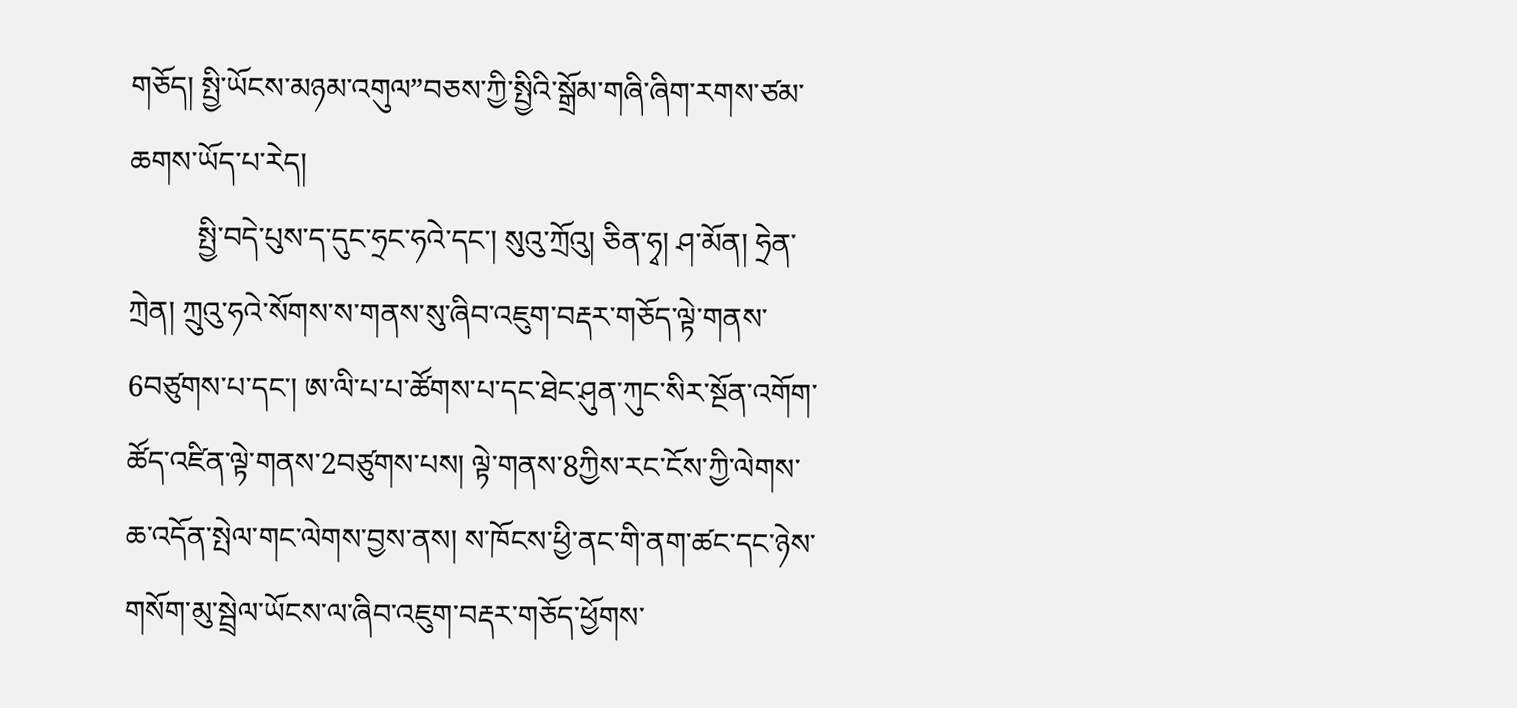གཅོད། སྤྱི་ཡོངས་མཉམ་འགུལ”བཅས་ཀྱི་སྤྱིའི་སྒྲོམ་གཞི་ཞིག་རགས་ཙམ་ཆགས་ཡོད་པ་རེད།
         སྤྱི་བདེ་པུས་ད་དུང་ཧྲང་ཧའེ་དང་། སུའུ་ཀྲོའུ། ཅིན་ཧྭ། ཤ་མོན། ཧྲེན་ཀྲེན། ཀྲུའུ་ཧའེ་སོགས་ས་གནས་སུ་ཞིབ་འཇུག་བརྡར་གཅོད་ལྟེ་གནས་6བཙུགས་པ་དང་། ཨ་ལི་པ་པ་ཚོགས་པ་དང་ཐེང་ཤུན་ཀུང་སིར་སྔོན་འགོག་ཚོད་འཛིན་ལྟེ་གནས་2བཙུགས་པས། ལྟེ་གནས་8ཀྱིས་རང་ངོས་ཀྱི་ལེགས་ཆ་འདོན་སྤེལ་གང་ལེགས་བྱས་ནས། ས་ཁོངས་ཕྱི་ནང་གི་ནག་ཚང་དང་ཉེས་གསོག་མུ་སྦྲེལ་ཡོངས་ལ་ཞིབ་འཇུག་བརྡར་གཅོད་ཕྱོགས་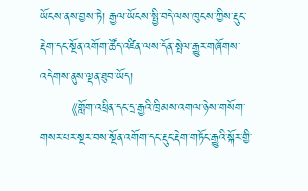ཡོངས་ནས་བྱས་ཏེ། རྒྱལ་ཡོངས་སྤྱི་བདེ་ལས་ཁུངས་ཀྱིས་རྡུང་རྡེག་དང་སྔོན་འགོག་ཚོད་འཛིན་ལས་དོན་སྤེལ་རྒྱུར་གཞོགས་འདེགས་ནུས་ལྡན་ཐུབ་ཡོད།
        《གློག་འཕྲིན་དང་དྲ་རྒྱའི་ཁྲིམས་འགལ་ཉེས་གསོག་གསར་པར་སྔར་བས་སྔོན་འགོག་དང་རྡུང་རྡེག་གཏོང་རྒྱུའི་སྐོར་གྱི་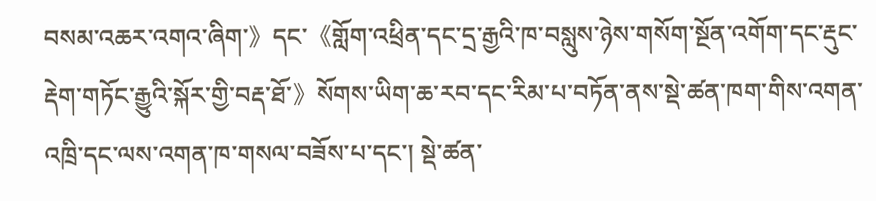བསམ་འཆར་འགའ་ཞིག་》དང་《གློག་འཕྲིན་དང་དྲ་རྒྱའི་ཁ་བསླུས་ཉེས་གསོག་སྔོན་འགོག་དང་རྡུང་རྡེག་གཏོང་རྒྱུའི་སྐོར་གྱི་བརྡ་ཐོ་》སོགས་ཡིག་ཆ་རབ་དང་རིམ་པ་བཏོན་ནས་སྡེ་ཚན་ཁག་གིས་འགན་འཁྲི་དང་ལས་འགན་ཁ་གསལ་བཟོས་པ་དང་། སྡེ་ཚན་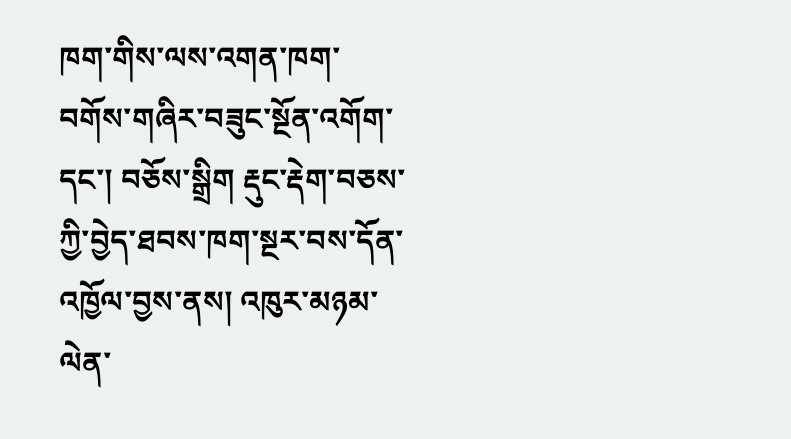ཁག་གིས་ལས་འགན་ཁག་བགོས་གཞིར་བཟུང་སྔོན་འགོག་དང་། བཅོས་སྒྲིག རྡུང་རྡེག་བཅས་ཀྱི་བྱེད་ཐབས་ཁག་སྔར་བས་དོན་འཁྱོལ་བྱས་ནས། འཁུར་མཉམ་ལེན་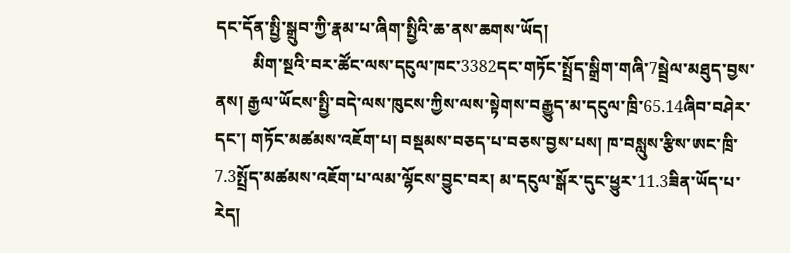དང་དོན་སྤྱི་སྒྲུབ་ཀྱི་རྣམ་པ་ཞིག་སྤྱིའི་ཆ་ནས་ཆགས་ཡོད།
         མིག་སྔའི་བར་ཚོང་ལས་དངུལ་ཁང་3382དང་གཏོང་སྤྲོད་སྒྲིག་གཞི་7སྦྲེལ་མཐུད་བྱས་ནས། རྒྱལ་ཡོངས་སྤྱི་བདེ་ལས་ཁུངས་ཀྱིས་ལས་སྟེགས་བརྒྱུད་མ་དངུལ་ཁྲི་65.14ཞིབ་བཤེར་དང་། གཏོང་མཚམས་འཇོག་པ། བསྡམས་བཅད་པ་བཅས་བྱས་པས། ཁ་བསླུས་རྩིས་ཨང་ཁྲི་7.3སྤྲོད་མཚམས་འཇོག་པ་ལམ་ལྷོངས་བྱུང་བར། མ་དངུལ་སྒོར་དུང་ཕྱུར་11.3ཟིན་ཡོད་པ་རེད།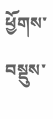ཕྱོགས་བསྡུས་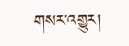གསར་འགྱུར།